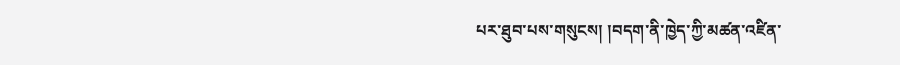པར་ཐུབ་པས་གསུངས། །བདག་ནི་ཁྱེད་ཀྱི་མཚན་འཛིན་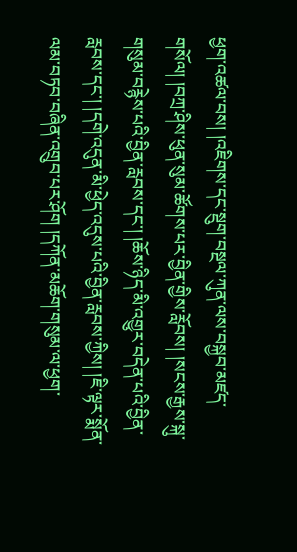ཕྱག་འཚལ་བས། །འཇིགས་དང་སྡུག་བསྔལ་ཀུན་ལས་བསྐྱབ་མཛད་གསོལ། །བཀྲ་ཤིས་ཕུན་སུམ་ཚོགས་པར་བྱིན་གྱིས་རློབས། །སངས་རྒྱས་སྐུ་གསུམ་བརྙེས་པའི་བྱིན་རླབས་དང་། །ཆོས་ཉིད་མི་འགྱུར་བདེན་པའི་བྱིན་རླབས་དང་། །དགེ་འདུན་མི་ཕྱེད་འདུས་པའི་བྱིན་རླབས་ཀྱིས། །ཇི་ལྟར་སྨོན་ལམ་བཏབ་བཞིན་འགྲུབ་པར་ཤོག །དཀོན་མཆོག་གསུམ་ལ་ཕྱག་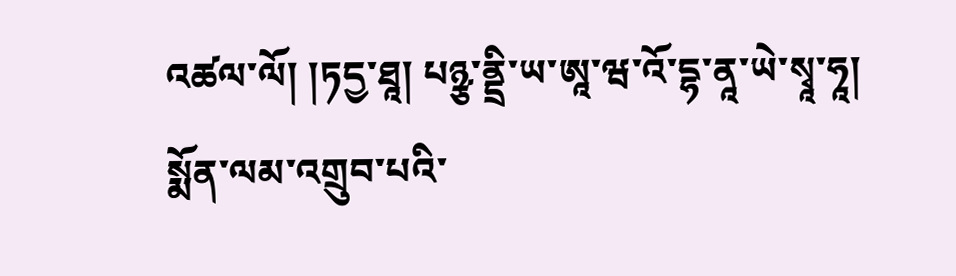འཚལ་ལོ། །ཏདྱ་ཐཱ། པཉྩ་ནྡྲི་ཡ་ཨཱ་ཝ་འོ་དྷ་ནཱ་ཡེ་སྭཱ་ཧཱ། སྨོན་ལམ་འགྲུབ་པའི་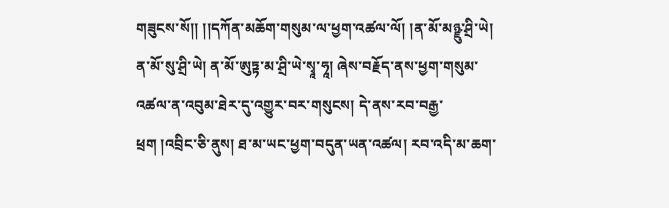གཟུངས་སོ།། །།དཀོན་མཆོག་གསུམ་ལ་ཕྱག་འཚལ་ལོ། །ན་མོ་མཉྫུ་ཤྲི་ཡེ། ན་མོ་སུ་ཤྲི་ཡེ། ན་མོ་ཨུཏྟ་མ་ཤྲི་ཡེ་སྭཱ་ཧཱ། ཞེས་བརྗོད་ནས་ཕྱག་གསུམ་འཚལ་ན་འབུམ་ཐེར་དུ་འགྱུར་བར་གསུངས། དེ་ནས་རབ་བརྒྱ་ཕྲག །འབྲིང་ཅི་ནུས། ཐ་མ་ཡང་ཕྱག་བདུན་ཡན་འཚལ། རབ་འདི་མ་ཆག་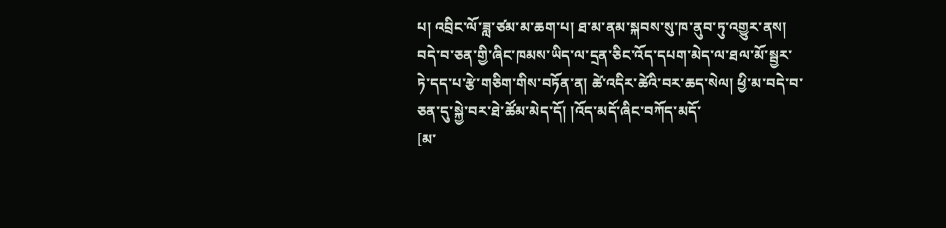པ། འབྲིང་ལོ་ཟླ་ཙམ་མ་ཆག་པ། ཐ་མ་ནམ་སྐབས་སུ་ཁ་ནུབ་ཏུ་འགྱུར་ནས། བདེ་བ་ཅན་གྱི་ཞིང་ཁམས་ཡིད་ལ་དྲན་ཅིང་འོད་དཔག་མེད་ལ་ཐལ་མོ་སྦྱར་ཏེ་དད་པ་རྩེ་གཅིག་གིས་བཏོན་ན། ཚེ་འདིར་ཚེའི་བར་ཆད་སེལ། ཕྱི་མ་བདེ་བ་ཅན་དུ་སྐྱེ་བར་ཐེ་ཚོམ་མེད་དོ། །འོད་མདོ་ཞིང་བཀོད་མདོ་
[མ་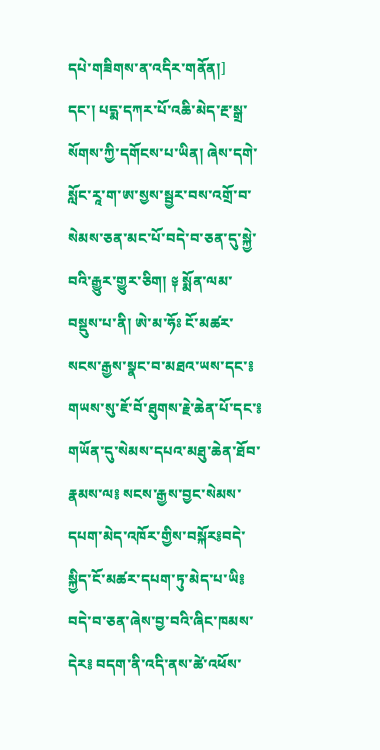དཔེ་གཟིགས་ན་འདིར་གནོན།]
དང་། པདྨ་དཀར་པོ་འཆི་མེད་རྔ་སྒྲ་སོགས་ཀྱི་དགོངས་པ་ཡིན། ཞེས་དགེ་སློང་རཱ་ག་ཨ་སྱས་སྦྱར་བས་འགྲོ་བ་སེམས་ཅན་མང་པོ་བདེ་བ་ཅན་དུ་སྐྱེ་བའི་རྒྱུར་གྱུར་ཅིག། ༈ སྨོན་ལམ་བསྡུས་པ་ནི། ཨེ་མ་ཧོཿ ངོ་མཚར་སངས་རྒྱས་སྣང་བ་མཐའ་ཡས་དང་༔ གཡས་སུ་ཇོ་བོ་ཐུགས་རྗེ་ཆེན་པོ་དང་༔ གཡོན་དུ་སེམས་དཔའ་མཐུ་ཆེན་ཐོབ་རྣམས་ལ༔ སངས་རྒྱས་བྱང་སེམས་དཔག་མེད་འཁོར་གྱིས་བསྐོར༔བདེ་སྐྱིད་ངོ་མཚར་དཔག་ཏུ་མེད་པ་ཡི༔ བདེ་བ་ཅན་ཞེས་བྱ་བའི་ཞིང་ཁམས་དེར༔ བདག་ནི་འདི་ནས་ཚེ་འཕོས་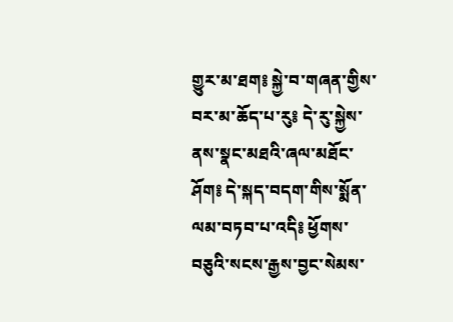གྱུར་མ་ཐག༔ སྐྱེ་བ་གཞན་གྱིས་བར་མ་ཆོད་པ་རུ༔ དེ་རུ་སྐྱེས་ནས་སྣང་མཐའི་ཞལ་མཐོང་ཤོག༔ དེ་སྐད་བདག་གིས་སྨོན་ལམ་བཏབ་པ་འདི༔ ཕྱོགས་བཅུའི་སངས་རྒྱས་བྱང་སེམས་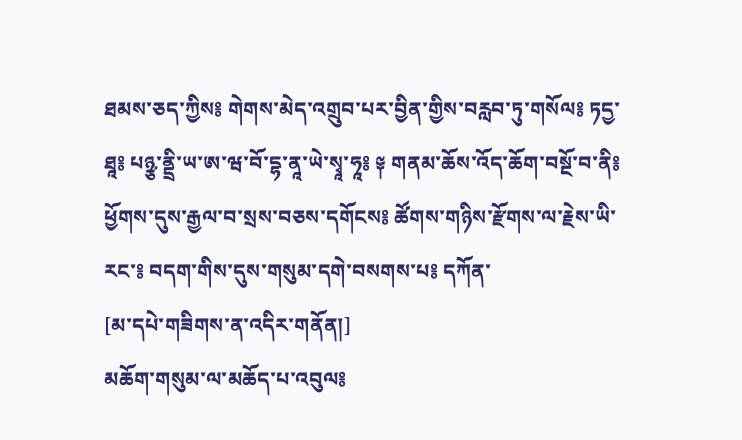ཐམས་ཅད་ཀྱིས༔ གེགས་མེད་འགྲུབ་པར་བྱིན་གྱིས་བརླབ་ཏུ་གསོལ༔ ཏདྱ་ཐཱ༔ པཉྩ་ནྡྲི་ཡ་ཨ་ཝ་བོ་དྷ་ནཱ་ཡེ་སྭཱ་ཧཱ༔ ༈ གནམ་ཆོས་འོད་ཆོག་བསྔོ་བ་ནི༔ ཕྱོགས་དུས་རྒྱལ་བ་སྲས་བཅས་དགོངས༔ ཚོགས་གཉིས་རྫོགས་ལ་རྗེས་ཡི་རང་༔ བདག་གིས་དུས་གསུམ་དགེ་བསགས་པ༔ དཀོན་
[མ་དཔེ་གཟིགས་ན་འདིར་གནོན།]
མཆོག་གསུམ་ལ་མཆོད་པ་འབུལ༔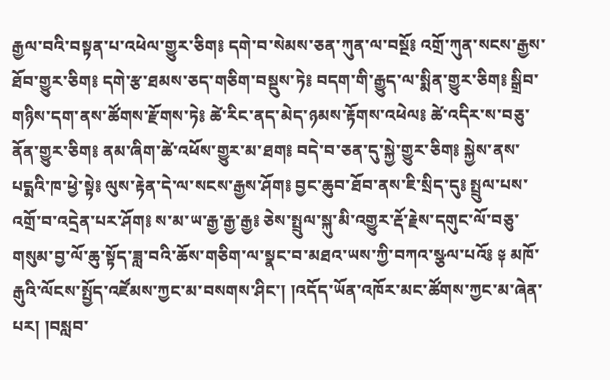རྒྱལ་བའི་བསྟན་པ་འཕེལ་གྱུར་ཅིག༔ དགེ་བ་སེམས་ཅན་ཀུན་ལ་བསྔོ༔ འགྲོ་ཀུན་སངས་རྒྱས་ཐོབ་གྱུར་ཅིག༔ དགེ་རྩ་ཐམས་ཅད་གཅིག་བསྡུས་ཏེ༔ བདག་གི་རྒྱུད་ལ་སྨིན་གྱུར་ཅིག༔ སྒྲིབ་གཉིས་དག་ནས་ཚོགས་རྫོགས་ཏེ༔ ཚེ་རིང་ནད་མེད་ཉམས་རྟོགས་འཕེལ༔ ཚེ་འདིར་ས་བཅུ་ནོན་གྱུར་ཅིག༔ ནམ་ཞིག་ཚེ་འཕོས་གྱུར་མ་ཐག༔ བདེ་བ་ཅན་དུ་སྐྱེ་གྱུར་ཅིག༔ སྐྱེས་ནས་པདྨའི་ཁ་ཕྱེ་སྟེ༔ ལུས་རྟེན་དེ་ལ་སངས་རྒྱས་ཤོག༔ བྱང་ཆུབ་ཐོབ་ནས་ཇི་སྲིད་དུ༔ སྤྲུལ་པས་འགྲོ་བ་འདྲེན་པར་ཤོག༔ ས་མ་ཡ་རྒྱ་རྒྱ་རྒྱ༔ ཅེས་སྤྲུལ་སྐུ་མི་འགྱུར་རྡོ་རྗེས་དགུང་ལོ་བཅུ་གསུམ་བྱ་ལོ་ཆུ་སྟོད་ཟླ་བའི་ཆོས་གཅིག་ལ་སྣང་བ་མཐའ་ཡས་ཀྱི་བཀའ་སྩལ་པའོ༔ ༈ མཁོ་རྒུའི་ལོངས་སྤྱོད་འཛོམས་ཀྱང་མ་བསགས་ཤིང་། །འདོད་ཡོན་འཁོར་མང་ཚོགས་ཀྱང་མ་ཞེན་པར། །བསླབ་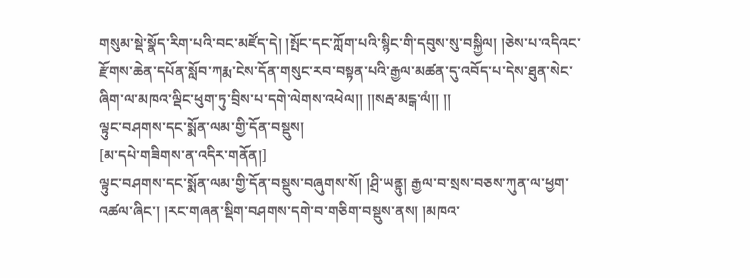གསུམ་སྡེ་སྣོད་རིག་པའི་བང་མཛོད་དེ། །སྤོང་དང་ཀློག་པའི་སྙིང་གི་དབུས་སུ་བསྐྱིལ། །ཅེས་པ་འདིའང་རྫོགས་ཆེན་དཔོན་སློབ་ཀརྨ་ངེས་དོན་གསུང་རབ་བསྟན་པའི་རྒྱལ་མཚན་དུ་འབོད་པ་དེས་ཐུན་སེང་ཞིག་ལ་མཁའ་ལྡིང་ཕུག་ཏུ་བྲིས་པ་དགེ་ལེགས་འཕེལ།། །།སརྦ་མངྒ་ལཾ།། །།
ལྟུང་བཤགས་དང་སྨོན་ལམ་གྱི་དོན་བསྡུས།
[མ་དཔེ་གཟིགས་ན་འདིར་གནོན།]
ལྟུང་བཤགས་དང་སྨོན་ལམ་གྱི་དོན་བསྡུས་བཞུགས་སོ། །ཤྲི་ཡནྟུ། རྒྱལ་བ་སྲས་བཅས་ཀུན་ལ་ཕྱག་འཚལ་ཞིང་། །རང་གཞན་སྡིག་བཤགས་དགེ་བ་གཅིག་བསྡུས་ནས། །མཁའ་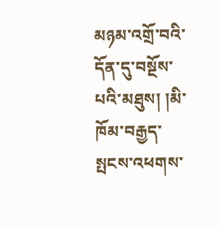མཉམ་འགྲོ་བའི་དོན་དུ་བསྔོས་པའི་མཐུས། །མི་ཁོམ་བརྒྱད་སྤངས་འཕགས་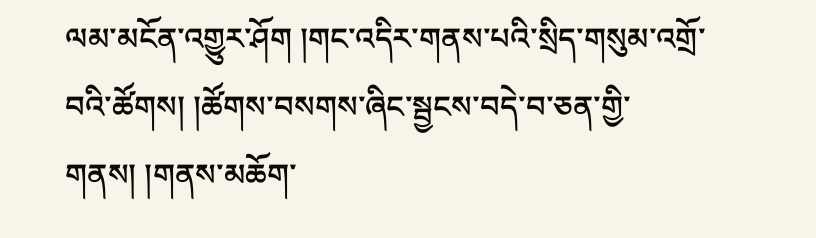ལམ་མངོན་འགྱུར་ཤོག །གང་འདིར་གནས་པའི་སྲིད་གསུམ་འགྲོ་བའི་ཚོགས། །ཚོགས་བསགས་ཞིང་སྦྱངས་བདེ་བ་ཅན་གྱི་གནས། །གནས་མཆོག་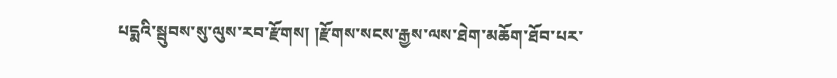པདྨའི་སྦུབས་སུ་ལུས་རབ་རྫོགས། །རྫོགས་སངས་རྒྱས་ལས་ཐེག་མཆོག་ཐོབ་པར་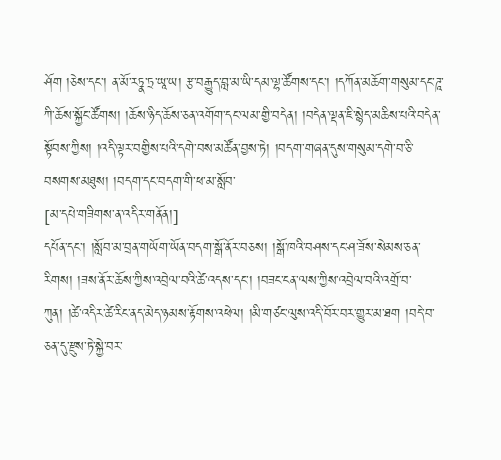ཤོག །ཅེས་དང་། ན་མོ་རཏྣ་ཏྲ་ཡཱ་ཡ། རྩ་བརྒྱུད་བླ་མ་ཡི་དམ་ལྷ་ཚོགས་དང་། །དཀོན་མཆོག་གསུམ་དང་ཌཱ་ཀི་ཆོས་སྐྱོང་ཚོགས། །ཆོས་ཉིད་ཆོས་ཅན་འགོག་དང་ལམ་གྱི་བདེན། །བདེན་ལྡན་ཇི་སྙེད་མཆིས་པའི་བདེན་སྟོབས་ཀྱིས། །འདི་ལྟར་བགྱིས་པའི་དགེ་བས་མཚོན་བྱས་ཏེ། །བདག་གཞན་དུས་གསུམ་དགེ་བ་ཅི་བསགས་མཐུས། །བདག་དང་བདག་གི་ཕ་མ་སློབ་
[མ་དཔེ་གཟིགས་ན་འདིར་གནོན།]
དཔོན་དང་། །སློབ་མ་བྲན་གཡོག་ཡོན་བདག་སྒོ་ནོར་བཅས། །སྒོ་ཁའི་བཤས་དང་ཤ་ཟོས་སེམས་ཅན་རིགས། །ཟས་ནོར་ཆོས་ཀྱིས་འབྲེལ་བའི་ཚེ་འདས་དང་། །བཟང་ངན་ལས་ཀྱིས་འབྲེལ་བའི་འགྲོ་བ་ཀུན། །ཚེ་འདིར་ཚེ་རིང་ནད་མེད་ཉམས་རྟོགས་འཕེལ། །མི་གཙང་ལུས་འདི་བོར་བར་གྱུར་མ་ཐག །བདེ་བ་ཅན་དུ་རྫུས་ཏེ་སྐྱེ་བར་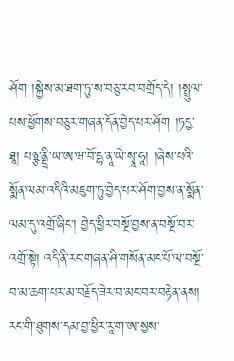ཤོག །སྐྱེས་མ་ཐག་ཏུ་ས་བཅུ་རབ་བགྲོད་དེ། །སྤྲུལ་པས་ཕྱོགས་བཅུར་གཞན་དོན་བྱེད་པར་ཤོག །ཏདྱ་ཐཱ། པཉྩ་ནྡྲི་ཡ་ཨ་ཝ་བོ་དྷ་ནཱ་ཡེ་སྭཱ་ཧཱ། །ཞེས་པའི་སྨོན་ལམ་འདིའི་མཇུག་ཏུ་བྱེད་པར་ཤོག་བྱས་ན་སྨོན་ལམ་དུ་འགྲོ་ཞིང་། བྱེད་ཕྱིར་བསྔོ་བྱས་ན་བསྔོ་བར་འགྲོ་སྟེ། འདི་ནི་རང་གཞན་ཤི་གསོན་མང་པོ་ལ་བསྔོ་བ་མ་ཆག་པར་མ་བརྗོད་ཟེར་བ་མང་བར་བརྟེན་ནས། རང་གི་ཐུགས་དམ་བྱ་ཕྱིར་རཱ་ག་ཨ་སྱས་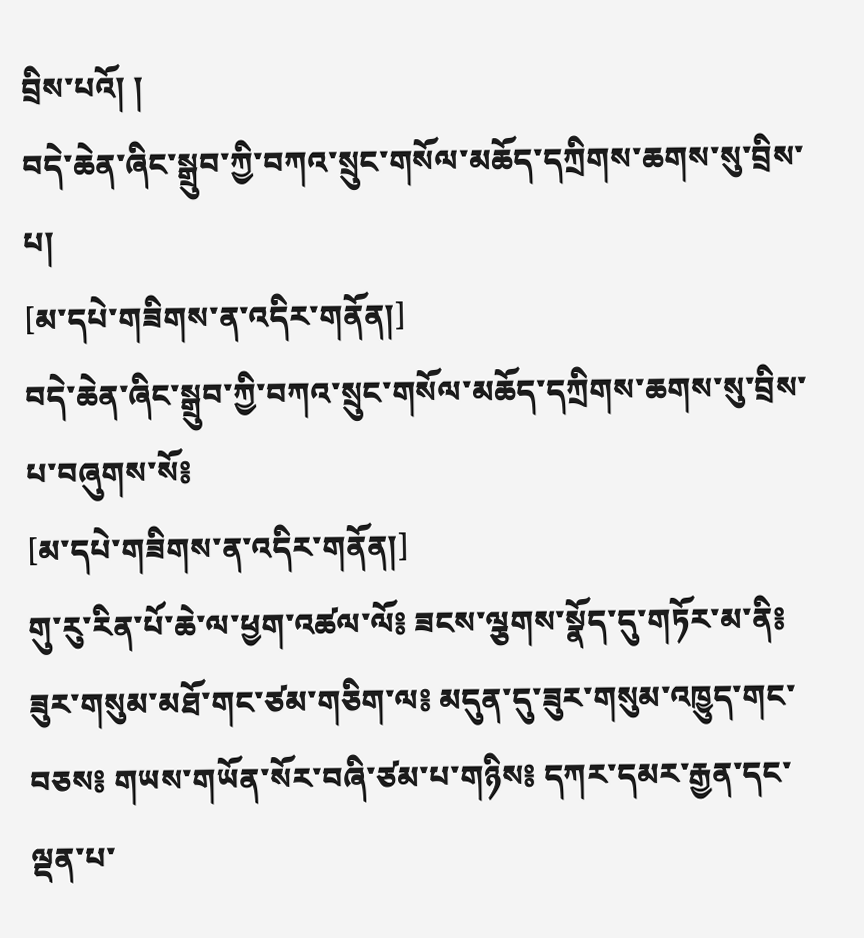བྲིས་པའོ། །
བདེ་ཆེན་ཞིང་སྒྲུབ་ཀྱི་བཀའ་སྲུང་གསོལ་མཆོད་དཀྲིགས་ཆགས་སུ་བྲིས་པ།
[མ་དཔེ་གཟིགས་ན་འདིར་གནོན།]
བདེ་ཆེན་ཞིང་སྒྲུབ་ཀྱི་བཀའ་སྲུང་གསོལ་མཆོད་དཀྲིགས་ཆགས་སུ་བྲིས་པ་བཞུགས་སོ༔
[མ་དཔེ་གཟིགས་ན་འདིར་གནོན།]
གུ་རུ་རིན་པོ་ཆེ་ལ་ཕྱག་འཚལ་ལོ༔ ཟངས་ལྕགས་སྣོད་དུ་གཏོར་མ་ནི༔ ཟུར་གསུམ་མཐོ་གང་ཙམ་གཅིག་ལ༔ མདུན་དུ་ཟུར་གསུམ་འཁྱུད་གང་བཅས༔ གཡས་གཡོན་སོར་བཞི་ཙམ་པ་གཉིས༔ དཀར་དམར་རྒྱན་དང་ལྡན་པ་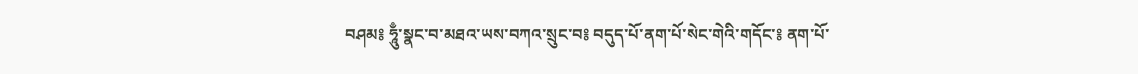བཤམ༔ ཧཱུྃ་སྣང་བ་མཐའ་ཡས་བཀའ་སྲུང་བ༔ བདུད་པོ་ནག་པོ་སེང་གེའི་གདོང་༔ ནག་པོ་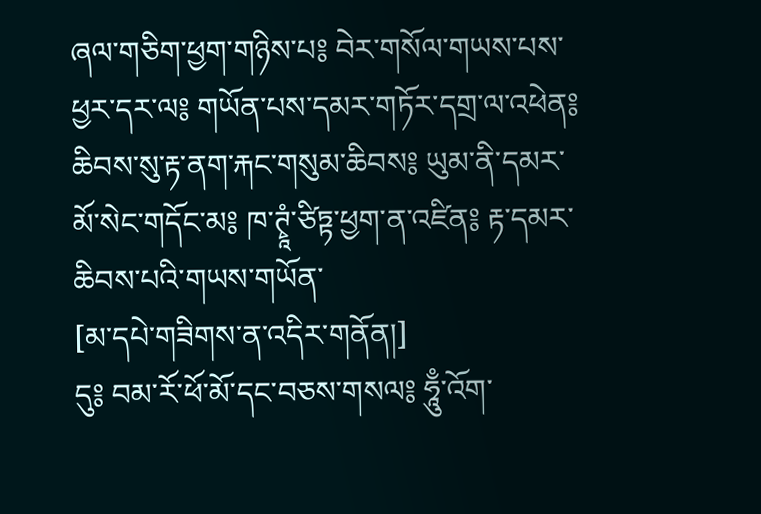ཞལ་གཅིག་ཕྱག་གཉིས་པ༔ བེར་གསོལ་གཡས་པས་ཕྱར་དར་ལ༔ གཡོན་པས་དམར་གཏོར་དགྲ་ལ་འཕེན༔ ཆིབས་སུ་རྟ་ནག་རྐང་གསུམ་ཆིབས༔ ཡུམ་ནི་དམར་མོ་སེང་གདོང་མ༔ ཁ་ཊྭཱཾ་ཙིཏྟ་ཕྱག་ན་འཛིན༔ རྟ་དམར་ཆིབས་པའི་གཡས་གཡོན་
[མ་དཔེ་གཟིགས་ན་འདིར་གནོན།]
དུ༔ བམ་རོ་ཕོ་མོ་དང་བཅས་གསལ༔ ཧཱུྃ་འོག་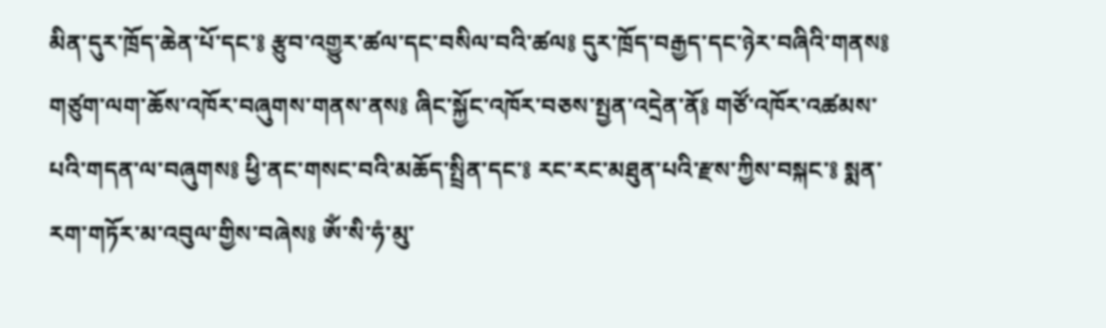མིན་དུར་ཁྲོད་ཆེན་པོ་དང་༔ རྩུབ་འགྱུར་ཚལ་དང་བསིལ་བའི་ཚལ༔ དུར་ཁྲོད་བརྒྱད་དང་ཉེར་བཞིའི་གནས༔ གཙུག་ལག་ཆོས་འཁོར་བཞུགས་གནས་ནས༔ ཞིང་སྐྱོང་འཁོར་བཅས་སྤྱན་འདྲེན་ནོ༔ གཙོ་འཁོར་འཚམས་པའི་གདན་ལ་བཞུགས༔ ཕྱི་ནང་གསང་བའི་མཆོད་སྤྲིན་དང་༔ རང་རང་མཐུན་པའི་རྫས་ཀྱིས་བསྐང་༔ སྨན་རག་གཏོར་མ་འབུལ་གྱིས་བཞེས༔ ཨོཾ་སི་ཧཾ་མུ་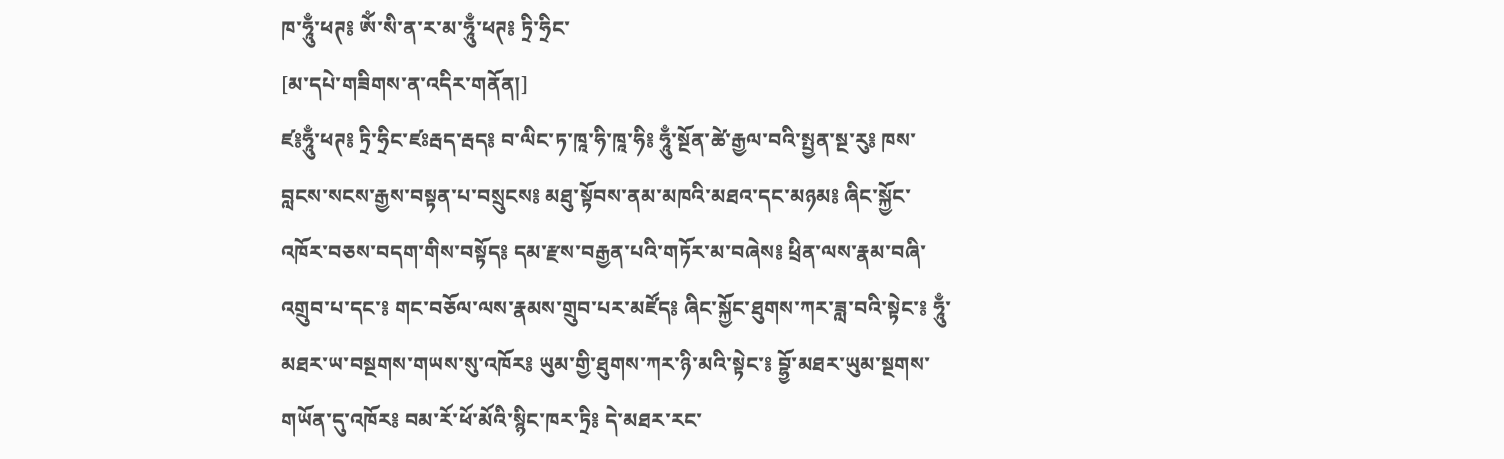ཁ་ཧཱུྃ་ཕཊ༔ ཨོཾ་སི་ན་ར་མ་ཧཱུྃ་ཕཊ༔ ཏྲི་ཧྲིང་
[མ་དཔེ་གཟིགས་ན་འདིར་གནོན།]
ཛ༔ཧཱུྃ་ཕཊ༔ ཏྲི་ཧྲིང་ཛཿརྦད་རྦད༔ བ་ལིང་ཏ་ཁཱ་ཧི་ཁཱ་ཧི༔ ཧཱུྃ་སྔོན་ཚེ་རྒྱལ་བའི་སྤྱན་སྔ་རུ༔ ཁས་བླངས་སངས་རྒྱས་བསྟན་པ་བསྲུངས༔ མཐུ་སྟོབས་ནམ་མཁའི་མཐའ་དང་མཉམ༔ ཞིང་སྐྱོང་འཁོར་བཅས་བདག་གིས་བསྟོད༔ དམ་རྫས་བརྒྱན་པའི་གཏོར་མ་བཞེས༔ ཕྲིན་ལས་རྣམ་བཞི་འགྲུབ་པ་དང་༔ གང་བཅོལ་ལས་རྣམས་གྲུབ་པར་མཛོད༔ ཞིང་སྐྱོང་ཐུགས་ཀར་ཟླ་བའི་སྟེང་༔ ཧཱུྃ་མཐར་ཡ་བསྔགས་གཡས་སུ་འཁོར༔ ཡུམ་གྱི་ཐུགས་ཀར་ཉི་མའི་སྟེང་༔ བྷྱོ་མཐར་ཡུམ་སྔགས་གཡོན་དུ་འཁོར༔ བམ་རོ་ཕོ་མོའི་སྙིང་ཁར་ཏྲི༔ དེ་མཐར་རང་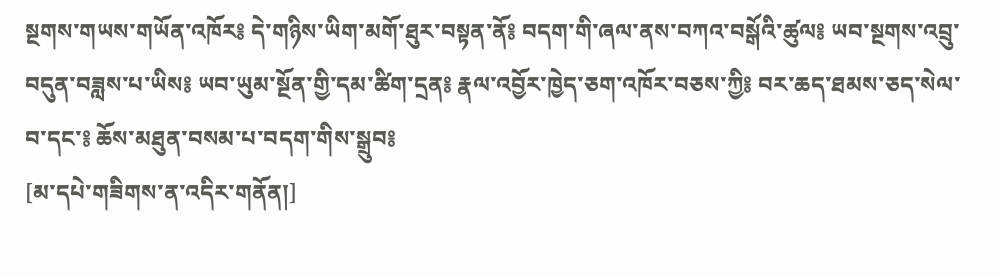སྔགས་གཡས་གཡོན་འཁོར༔ དེ་གཉིས་ཡིག་མགོ་ཐུར་བསྟན་ནོ༔ བདག་གི་ཞལ་ནས་བཀའ་བསྒོའི་ཚུལ༔ ཡབ་སྔགས་འབྲུ་བདུན་བཟླས་པ་ཡིས༔ ཡབ་ཡུམ་སྔོན་གྱི་དམ་ཚིག་དྲན༔ རྣལ་འབྱོར་ཁྱེད་ཅག་འཁོར་བཅས་ཀྱི༔ བར་ཆད་ཐམས་ཅད་སེལ་བ་དང་༔ ཆོས་མཐུན་བསམ་པ་བདག་གིས་སྒྲུབ༔
[མ་དཔེ་གཟིགས་ན་འདིར་གནོན།]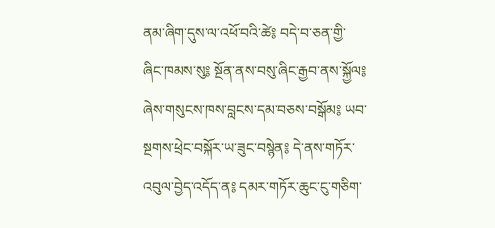ནམ་ཞིག་དུས་ལ་འཕོ་བའི་ཚེ༔ བདེ་བ་ཅན་གྱི་ཞིང་ཁམས་སུ༔ སྔོན་ནས་བསུ་ཞིང་རྒྱབ་ནས་སྐྱོལ༔ ཞེས་གསུངས་ཁས་བླངས་དམ་བཅས་བསྒོམ༔ ཡབ་སྔགས་ཕྲེང་བསྐོར་ཡ་ཟུང་བསྙེན༔ དེ་ནས་གཏོར་འབུལ་བྱེད་འདོད་ན༔ དམར་གཏོར་ཆུང་ངུ་གཅིག་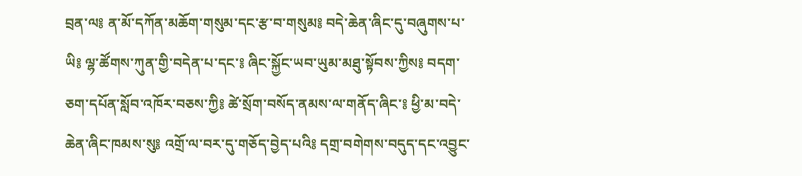བྲན་ལ༔ ན་མོ་དཀོན་མཆོག་གསུམ་དང་རྩ་བ་གསུམ༔ བདེ་ཆེན་ཞིང་དུ་བཞུགས་པ་ཡི༔ ལྷ་ཚོགས་ཀུན་གྱི་བདེན་པ་དང་༔ ཞིང་སྐྱོང་ཡབ་ཡུམ་མཐུ་སྟོབས་ཀྱིས༔ བདག་ཅག་དཔོན་སློབ་འཁོར་བཅས་ཀྱི༔ ཚེ་སྲོག་བསོད་ནམས་ལ་གནོད་ཞིང་༔ ཕྱི་མ་བདེ་ཆེན་ཞིང་ཁམས་སུ༔ འགྲོ་ལ་བར་དུ་གཅོད་བྱེད་པའི༔ དགྲ་བགེགས་བདུད་དང་འབྱུང་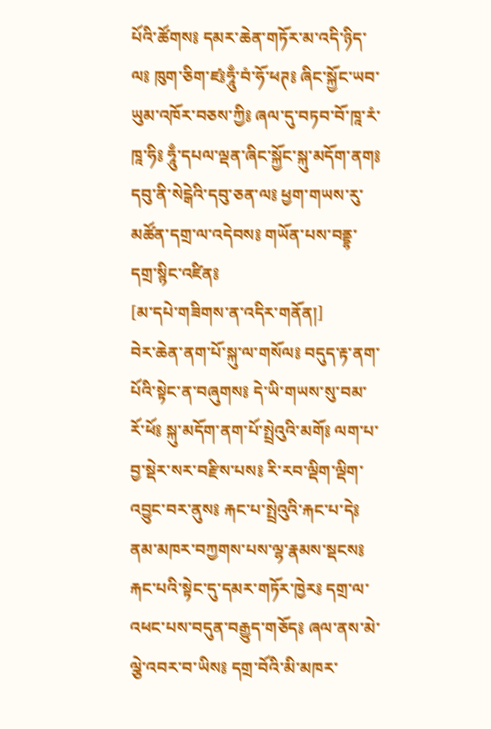པོའི་ཚོགས༔ དམར་ཆེན་གཏོར་མ་འདི་ཉིད་ལ༔ ཁུག་ཅིག་ཛ༔ཧཱུྃ་བཾ་ཧོ་ཕཊ༔ ཞིང་སྐྱོང་ཡབ་ཡུམ་འཁོར་བཅས་ཀྱི༔ ཞལ་དུ་བཏབ་བོ་ཁཱ་རཾ་ཁཱ་ཧི༔ ཧཱུྃ་དཔལ་ལྡན་ཞིང་སྐྱོང་སྐུ་མདོག་ནག༔ དབུ་ནི་སེངྒེའི་དབུ་ཅན་ལ༔ ཕྱག་གཡས་རུ་མཚོན་དགྲ་ལ་འདེབས༔ གཡོན་པས་བནྡྷ་དགྲ་སྙིང་འཛིན༔
[མ་དཔེ་གཟིགས་ན་འདིར་གནོན།]
བེར་ཆེན་ནག་པོ་སྐུ་ལ་གསོལ༔ བདུད་རྟ་ནག་པོའི་སྟེང་ན་བཞུགས༔ དེ་ཡི་གཡས་སུ་བམ་རོ་ཕོ༔ སྐུ་མདོག་ནག་པོ་སྤྲེའུའི་མགོ༔ ལག་པ་བྱ་སྡེར་སར་བརྫིས་པས༔ རི་རབ་ལྡིག་ལྡིག་འབྱུང་བར་ནུས༔ རྐང་པ་སྤྲེའུའི་རྐང་པ་དེ༔ ནམ་མཁར་བཀྱགས་པས་ལྷ་རྣམས་སྡངས༔ རྐང་པའི་སྟེང་དུ་དམར་གཏོར་ཁྱེར༔ དགྲ་ལ་འཕང་པས་བདུན་བརྒྱུད་གཅོད༔ ཞལ་ནས་མེ་ལྕེ་འབར་བ་ཡིས༔ དགྲ་བོའི་མི་མཁར་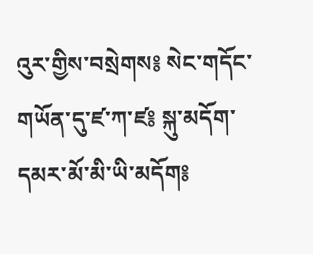འུར་གྱིས་བསྲེགས༔ སེང་གདོང་གཡོན་དུ་ཛ་ཀ་ཛ༔ སྐུ་མདོག་དམར་མོ་མི་ཡི་མདོག༔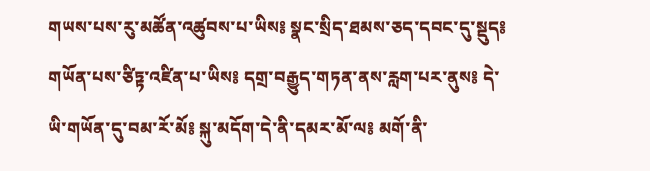གཡས་པས་རུ་མཚོན་འཚུབས་པ་ཡིས༔ སྣང་སྲིད་ཐམས་ཅད་དབང་དུ་སྡུད༔ གཡོན་པས་ཙིཏྟ་འཛིན་པ་ཡིས༔ དགྲ་བརྒྱུད་གཏན་ནས་རླག་པར་ནུས༔ དེ་ཡི་གཡོན་དུ་བམ་རོ་མོ༔ སྐུ་མདོག་དེ་ནི་དམར་མོ་ལ༔ མགོ་ནི་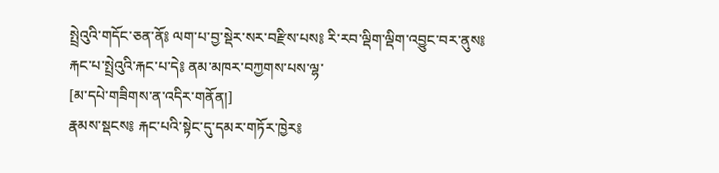སྤྲེའུའི་གདོང་ཅན་ནོ༔ ལག་པ་བྱ་སྡེར་སར་བརྫིས་པས༔ རི་རབ་ལྡིག་ལྡིག་འབྱུང་བར་ནུས༔ རྐང་པ་སྤྲེའུའི་རྐང་པ་དེ༔ ནམ་མཁར་བཀྱགས་པས་ལྷ་
[མ་དཔེ་གཟིགས་ན་འདིར་གནོན།]
རྣམས་སྡངས༔ རྐང་པའི་སྟེང་དུ་དམར་གཏོར་ཁྱེར༔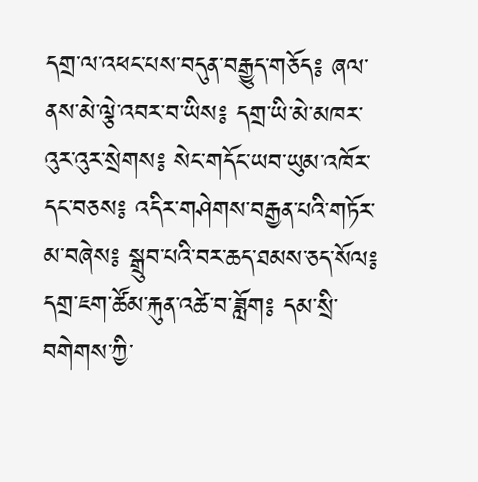དགྲ་ལ་འཕང་པས་བདུན་བརྒྱུད་གཅོད༔ ཞལ་ནས་མེ་ལྕེ་འབར་བ་ཡིས༔ དགྲ་ཡི་མེ་མཁར་འུར་འུར་སྲེགས༔ སེང་གདོང་ཡབ་ཡུམ་འཁོར་དང་བཅས༔ འདིར་གཤེགས་བརྒྱན་པའི་གཏོར་མ་བཞེས༔ སྒྲུབ་པའི་བར་ཆད་ཐམས་ཅད་སོལ༔ དགྲ་ཇག་ཚོམ་རྐུན་འཚེ་བ་ཟློག༔ དམ་སྲི་བགེགས་ཀྱི་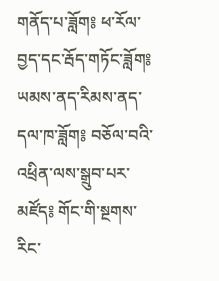གནོད་པ་ཟློག༔ ཕ་རོལ་བྱད་དང་རྦོད་གཏོང་ཟློག༔ ཡམས་ནད་རིམས་ནད་དལ་ཁ་ཟློག༔ བཅོལ་བའི་འཕྲིན་ལས་སྒྲུབ་པར་མཛོད༔ གོང་གི་སྔགས་རིང་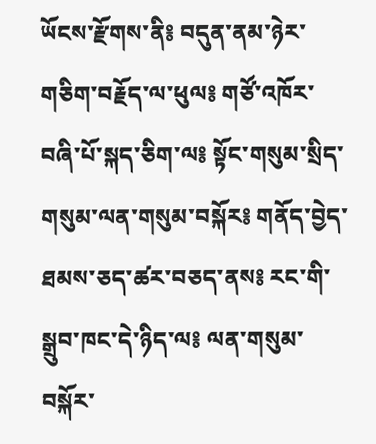ཡོངས་རྫོགས་ནི༔ བདུན་ནམ་ཉེར་གཅིག་བརྗོད་ལ་ཕུལ༔ གཙོ་འཁོར་བཞི་པོ་སྐད་ཅིག་ལ༔ སྟོང་གསུམ་སྲིད་གསུམ་ལན་གསུམ་བསྐོར༔ གནོད་བྱེད་ཐམས་ཅད་ཚར་བཅད་ནས༔ རང་གི་སྒྲུབ་ཁང་དེ་ཉིད་ལ༔ ལན་གསུམ་བསྐོར་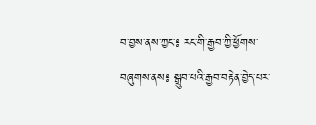བ་བྱས་ནས་ཀྱང་༔ རང་གི་རྒྱབ་ཀྱི་ཕྱོགས་བཞུགས་ནས༔ སྒྲུབ་པའི་རྒྱབ་བརྟེན་བྱེད་པར་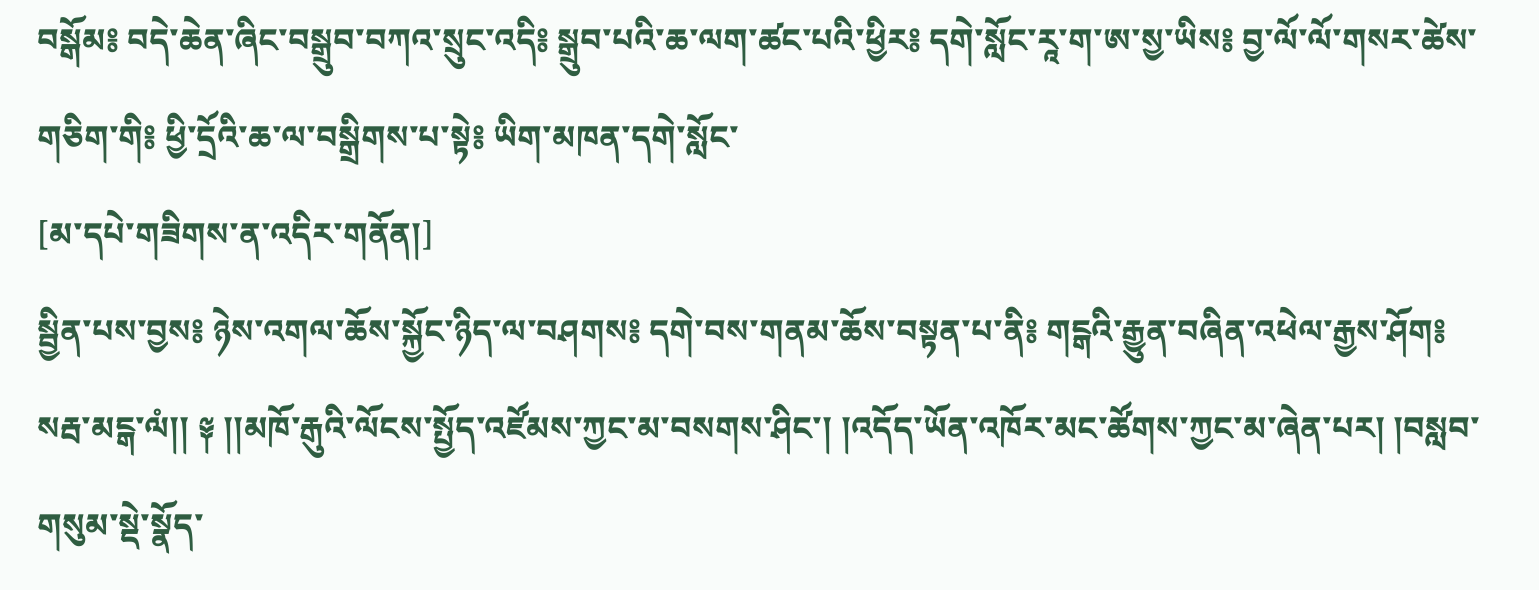བསྒོམ༔ བདེ་ཆེན་ཞིང་བསྒྲུབ་བཀའ་སྲུང་འདི༔ སྒྲུབ་པའི་ཆ་ལག་ཚང་པའི་ཕྱིར༔ དགེ་སློང་རཱ་ག་ཨ་སྱ་ཡིས༔ བྱ་ལོ་ལོ་གསར་ཚེས་གཅིག་གི༔ ཕྱི་དྲོའི་ཆ་ལ་བསྒྲིགས་པ་སྟེ༔ ཡིག་མཁན་དགེ་སློང་
[མ་དཔེ་གཟིགས་ན་འདིར་གནོན།]
སྦྱིན་པས་བྱས༔ ཉེས་འགལ་ཆོས་སྐྱོང་ཉིད་ལ་བཤགས༔ དགེ་བས་གནམ་ཆོས་བསྟན་པ་ནི༔ གངྒའི་རྒྱུན་བཞིན་འཕེལ་རྒྱས་ཤོག༔ སརྦ་མངྒ་ལཾ།། ༈ །།མཁོ་རྒུའི་ལོངས་སྤྱོད་འཛོམས་ཀྱང་མ་བསགས་ཤིང་། །འདོད་ཡོན་འཁོར་མང་ཚོགས་ཀྱང་མ་ཞེན་པར། །བསླབ་གསུམ་སྡེ་སྣོད་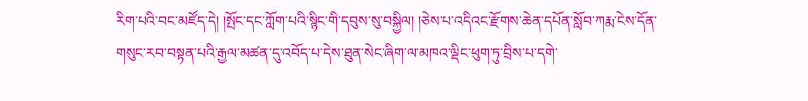རིག་པའི་བང་མཛོད་དེ། །སྤོང་དང་ཀློག་པའི་སྙིང་གི་དབུས་སུ་བསྐྱིལ། །ཅེས་པ་འདིའང་རྫོགས་ཆེན་དཔོན་སློབ་ཀརྨ་ངེས་དོན་གསུང་རབ་བསྟན་པའི་རྒྱལ་མཚན་དུ་འབོད་པ་དེས་ཐུན་སེང་ཞིག་ལ་མཁའ་ལྡིང་ཕུག་ཏུ་བྲིས་པ་དགེ་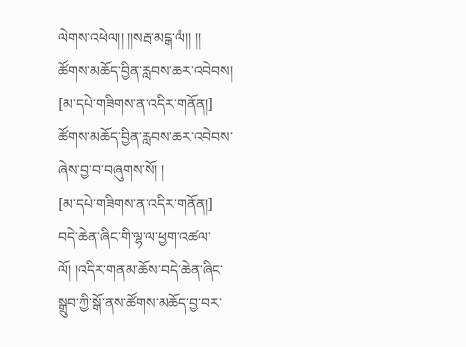ལེགས་འཕེལ།། །།སརྦ་མངྒ་ལཾ།། །།
ཚོགས་མཆོད་བྱིན་རླབས་ཆར་འབེབས།
[མ་དཔེ་གཟིགས་ན་འདིར་གནོན།]
ཚོགས་མཆོད་བྱིན་རླབས་ཆར་འབེབས་ཞེས་བྱ་བ་བཞུགས་སོ། །
[མ་དཔེ་གཟིགས་ན་འདིར་གནོན།]
བདེ་ཆེན་ཞིང་གི་ལྷ་ལ་ཕྱག་འཚལ་ལོ། །འདིར་གནམ་ཆོས་བདེ་ཆེན་ཞིང་སྒྲུབ་ཀྱི་སྒོ་ནས་ཚོགས་མཆོད་བྱ་བར་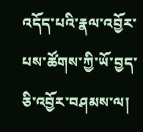འདོད་པའི་རྣལ་འབྱོར་པས་ཚོགས་ཀྱི་ཡོ་བྱད་ཅི་འབྱོར་བཤམས་ལ།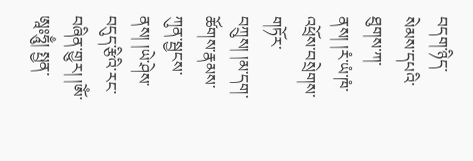བདག་ཉིད་སེམས་དཔའི་ཐུགས་ཀ་ནས། །རཾ་ཡཾ་ཁཾ་འཕྲོས་བསྲེགས་གཏོར་བཀྲུས། །མ་དག་ཚོགས་རྣམས་ཀུན་སྦྱངས་ནས། །ཡེ་ཤེས་བདུད་རྩིའི་རང་བཞིན་གྱུར། །ཨོཾ་ཨཱཿཧཱུྃ། སྤྱན་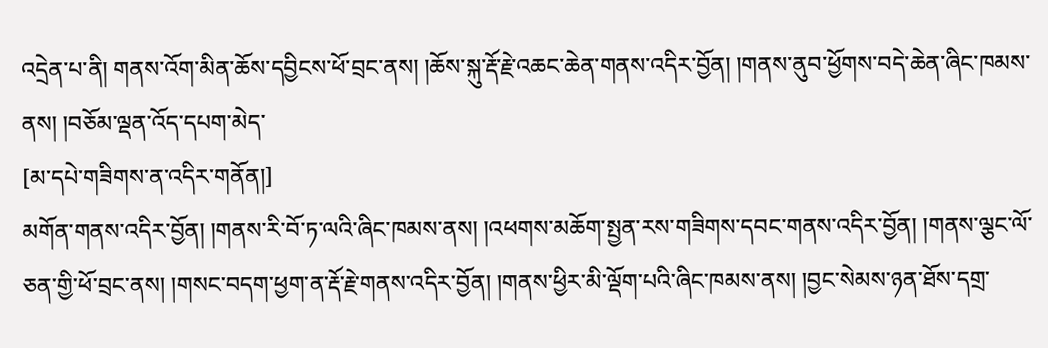འདྲེན་པ་ནི། གནས་འོག་མིན་ཆོས་དབྱིངས་ཕོ་བྲང་ནས། །ཆོས་སྐུ་རྡོ་རྗེ་འཆང་ཆེན་གནས་འདིར་བྱོན། །གནས་ནུབ་ཕྱོགས་བདེ་ཆེན་ཞིང་ཁམས་ནས། །བཅོམ་ལྡན་འོད་དཔག་མེད་
[མ་དཔེ་གཟིགས་ན་འདིར་གནོན།]
མགོན་གནས་འདིར་བྱོན། །གནས་རི་བོ་ཏ་ལའི་ཞིང་ཁམས་ནས། །འཕགས་མཆོག་སྤྱན་རས་གཟིགས་དབང་གནས་འདིར་བྱོན། །གནས་ལྕང་ལོ་ཅན་གྱི་ཕོ་བྲང་ནས། །གསང་བདག་ཕྱག་ན་རྡོ་རྗེ་གནས་འདིར་བྱོན། །གནས་ཕྱིར་མི་ལྡོག་པའི་ཞིང་ཁམས་ནས། །བྱང་སེམས་ཉན་ཐོས་དགྲ་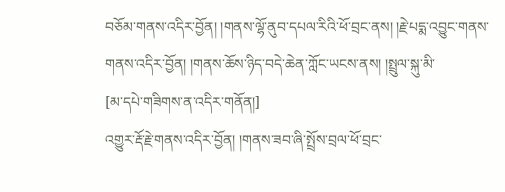བཅོམ་གནས་འདིར་བྱོན། །གནས་ལྷོ་ནུབ་དཔལ་རིའི་ཕོ་བྲང་ནས། །རྗེ་པདྨ་འབྱུང་གནས་གནས་འདིར་བྱོན། །གནས་ཆོས་ཉིད་བདེ་ཆེན་ཀློང་ཡངས་ནས། །སྤྲུལ་སྐུ་མི་
[མ་དཔེ་གཟིགས་ན་འདིར་གནོན།]
འགྱུར་རྡོ་རྗེ་གནས་འདིར་བྱོན། །གནས་ཟབ་ཞི་སྤྲོས་བྲལ་ཕོ་བྲང་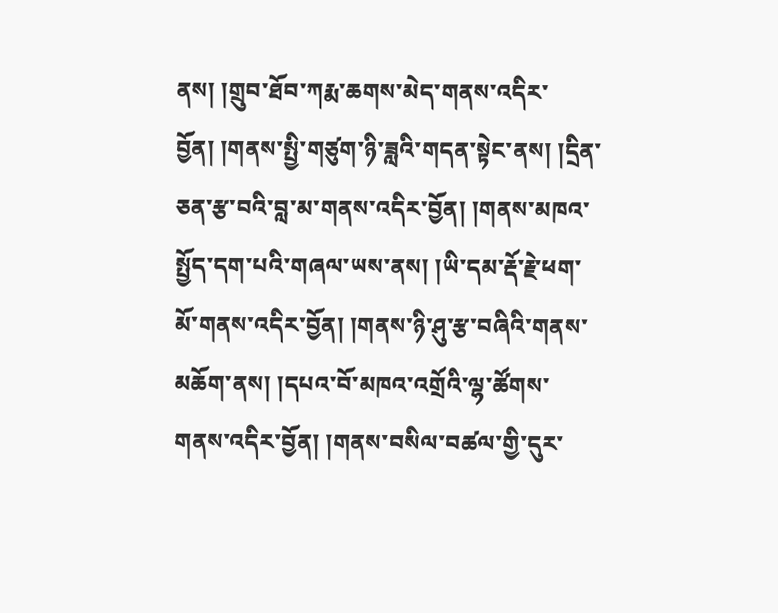ནས། །གྲུབ་ཐོབ་ཀརྨ་ཆགས་མེད་གནས་འདིར་བྱོན། །གནས་སྤྱི་གཙུག་ཉི་ཟླའི་གདན་སྟེང་ནས། །དྲིན་ཅན་རྩ་བའི་བླ་མ་གནས་འདིར་བྱོན། །གནས་མཁའ་སྤྱོད་དག་པའི་གཞལ་ཡས་ནས། །ཡི་དམ་རྡོ་རྗེ་ཕག་མོ་གནས་འདིར་བྱོན། །གནས་ཉི་ཤུ་རྩ་བཞིའི་གནས་མཆོག་ནས། །དཔའ་བོ་མཁའ་འགྲོའི་ལྷ་ཚོགས་གནས་འདིར་བྱོན། །གནས་བསིལ་བཚལ་གྱི་དུར་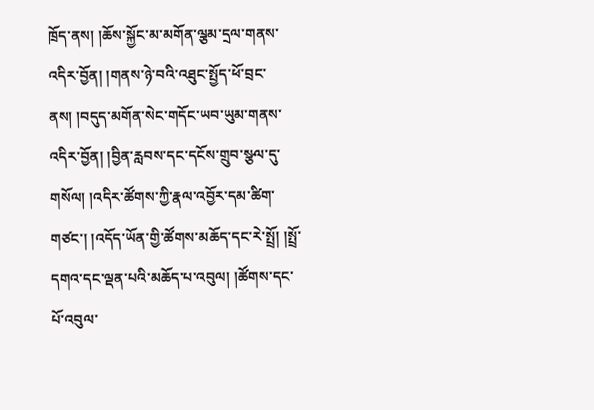ཁྲོད་ནས། །ཆོས་སྐྱོང་མ་མགོན་ལྕམ་དྲལ་གནས་འདིར་བྱོན། །གནས་ཉེ་བའི་འཐུང་སྤྱོད་ཕོ་བྲང་ནས། །བདུད་མགོན་སེང་གདོང་ཡབ་ཡུམ་གནས་འདིར་བྱོན། །བྱིན་རླབས་དང་དངོས་གྲུབ་སྩལ་དུ་གསོལ། །འདིར་ཚོགས་ཀྱི་རྣལ་འབྱོར་དམ་ཚིག་གཙང་། །འདོད་ཡོན་གྱི་ཚོགས་མཆོད་དང་རེ་སྤྲོ། །སྤྲོ་དགའ་དང་ལྡན་པའི་མཆོད་པ་འབུལ། །ཚོགས་དང་པོ་འབུལ་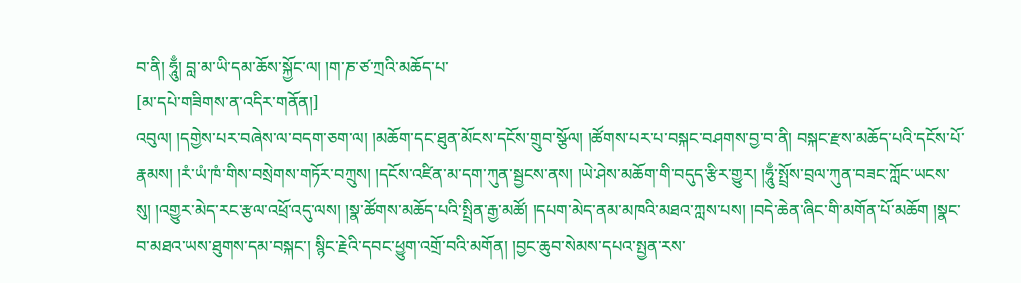བ་ནི། ཧཱུྃ། བླ་མ་ཡི་དམ་ཆོས་སྐྱོང་ལ། །ག་ཎ་ཙ་ཀྲའི་མཆོད་པ་
[མ་དཔེ་གཟིགས་ན་འདིར་གནོན།]
འབུལ། །དགྱེས་པར་བཞེས་ལ་བདག་ཅག་ལ། །མཆོག་དང་ཐུན་མོངས་དངོས་གྲུབ་སྩོལ། །ཚོགས་པར་པ་བསྐང་བཤགས་བྱ་བ་ནི། བསྐང་རྫས་མཆོད་པའི་དངོས་པོ་རྣམས། །རཾ་ཡཾ་ཁཾ་གིས་བསྲེགས་གཏོར་བཀྲུས། །དངོས་འཛིན་མ་དག་ཀུན་སྦྱངས་ནས། །ཡེ་ཤེས་མཆོག་གི་བདུད་རྩིར་གྱུར། །ཧཱུྃ་སྤྲོས་བྲལ་ཀུན་བཟང་ཀློང་ཡངས་སུ། །འགྱུར་མེད་རང་རྩལ་འཕྲོ་འདུ་ལས། །སྣ་ཚོགས་མཆོད་པའི་སྤྲིན་རྒྱ་མཚོ། །དཔག་མེད་ནམ་མཁའི་མཐའ་ཀླས་པས། །བདེ་ཆེན་ཞིང་གི་མགོན་པོ་མཆོག །སྣང་བ་མཐའ་ཡས་ཐུགས་དམ་བསྐང་། སྙིང་རྗེའི་དབང་ཕྱུག་འགྲོ་བའི་མགོན། །བྱང་ཆུབ་སེམས་དཔའ་སྤྱན་རས་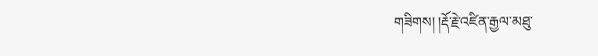གཟིགས། །རྡོ་རྗེ་འཛིན་རྒྱལ་མཐུ་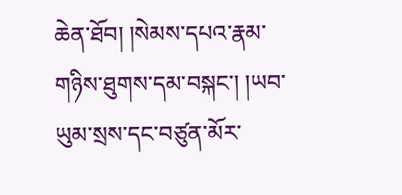ཆེན་ཐོབ། །སེམས་དཔའ་རྣམ་གཉིས་ཐུགས་དམ་བསྐང་། །ཡབ་ཡུམ་སྲས་དང་བཙུན་མོར་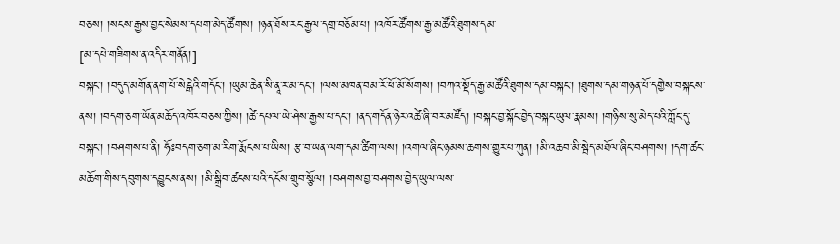བཅས། །སངས་རྒྱས་བྱང་སེམས་དཔག་མེད་ཚོགས། །ཉན་ཐོས་རང་རྒྱལ་དགྲ་བཅོམ་པ། །འཁོར་ཚོགས་རྒྱ་མཚོའི་ཐུགས་དམ་
[མ་དཔེ་གཟིགས་ན་འདིར་གནོན།]
བསྐང་། །བདུད་མགོན་ནག་པོ་སེངྒེའི་གདོང་། །ཡུམ་ཆེན་སི་ནཱ་ར་མ་དང་། །ལས་མཁན་བམ་རོ་ཕོ་མོ་སོགས། །བཀའ་སྡོད་རྒྱ་མཚོའི་ཐུགས་དམ་བསྐང་། །ཐུགས་དམ་གཉན་པོ་དགྱེས་བསྐངས་ནས། །བདག་ཅག་ཡོན་མཆོད་འཁོར་བཅས་ཀྱིས། །ཚེ་དཔལ་ཡེ་ཤེས་རྒྱས་པ་དང་། །ནད་གདོན་ཉེར་འཚེ་ཞི་བར་མཛོད། །བསྐང་བྱ་སྐོང་བྱེད་བསྐང་ཡུལ་རྣམས། །གཉིས་སུ་མེད་པའི་ཀློང་དུ་བསྐང་། །བཤགས་པ་ནི། ཧོཿབདག་ཅག་མ་རིག་རྨོངས་པ་ཡིས། རྩ་བ་ཡན་ལག་དམ་ཚིག་ལས། །འགལ་ཞིང་ཉམས་ཆགས་གྱུར་པ་ཀུན། །མི་འཆབ་མི་སྦེད་མཐོལ་ཞིང་བཤགས། །དག་ཚང་མཆོག་གིས་དབུགས་དབྱུངས་ནས། །མི་སྒྲིབ་ཚངས་པའི་དངོས་གྲུབ་སྩོལ། །བཤགས་བྱ་བཤགས་བྱེད་ཡུལ་ལས་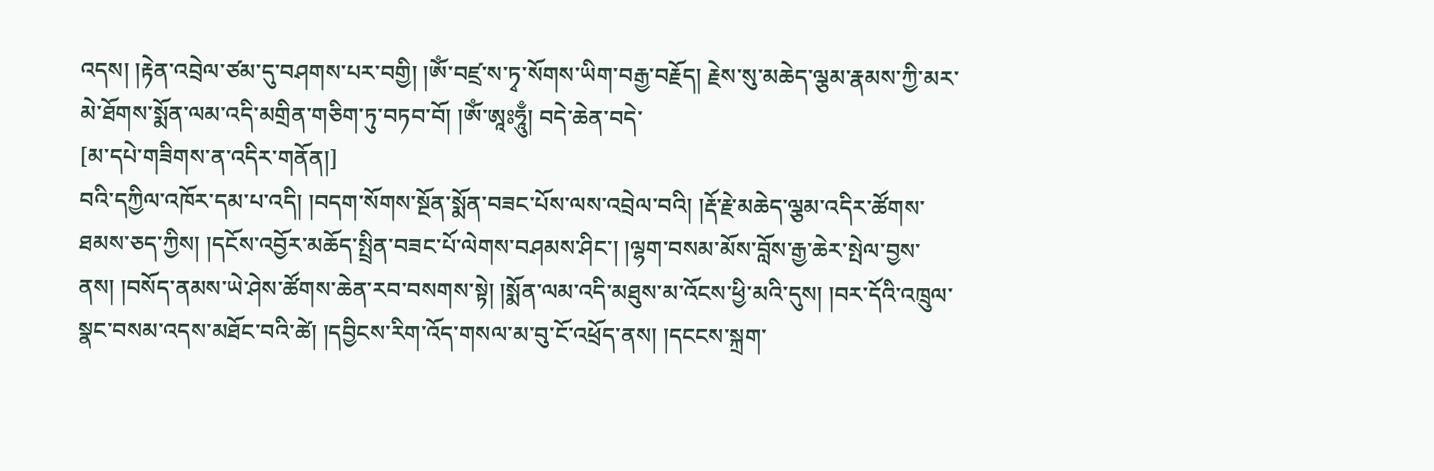འདས། །རྟེན་འབྲེལ་ཙམ་དུ་བཤགས་པར་བགྱི། །ཨོཾ་བཛྲ་ས་ཏྭ་སོགས་ཡིག་བརྒྱ་བརྗོད། རྗེས་སུ་མཆེད་ལྕམ་རྣམས་ཀྱི་མར་མེ་ཐོགས་སྨོན་ལམ་འདི་མགྲིན་གཅིག་ཏུ་བཏབ་བོ། །ཨོཾ་ཨཱཿཧཱུྃ། བདེ་ཆེན་བདེ་
[མ་དཔེ་གཟིགས་ན་འདིར་གནོན།]
བའི་དཀྱིལ་འཁོར་དམ་པ་འདི། །བདག་སོགས་སྔོན་སྨོན་བཟང་པོས་ལས་འབྲེལ་བའི། །རྡོ་རྗེ་མཆེད་ལྕམ་འདིར་ཚོགས་ཐམས་ཅད་ཀྱིས། །དངོས་འབྱོར་མཆོད་སྤྲིན་བཟང་པོ་ལེགས་བཤམས་ཤིང་། །ལྷག་བསམ་མོས་བློས་རྒྱ་ཆེར་སྤེལ་བྱས་ནས། །བསོད་ནམས་ཡེ་ཤེས་ཚོགས་ཆེན་རབ་བསགས་སྟེ། །སྨོན་ལམ་འདི་མཐུས་མ་འོངས་ཕྱི་མའི་དུས། །བར་དོའི་འཁྲུལ་སྣང་བསམ་འདས་མཐོང་བའི་ཚེ། །དབྱིངས་རིག་འོད་གསལ་མ་བུ་ངོ་འཕྲོད་ནས། །དངངས་སྐྲག་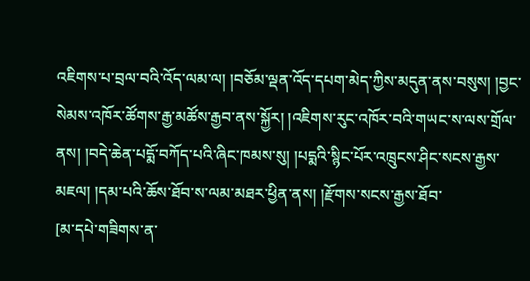འཇིགས་པ་བྲལ་བའི་འོད་ལམ་ལ། །བཅོམ་ལྡན་འོད་དཔག་མེད་ཀྱིས་མདུན་ནས་བསུས། །བྱང་སེམས་འཁོར་ཚོགས་རྒྱ་མཚོས་རྒྱབ་ནས་སྐྱོར། །འཇིགས་རུང་འཁོར་བའི་གཡང་ས་ལས་གྲོལ་ནས། །བདེ་ཆེན་པདྨོ་བཀོད་པའི་ཞིང་ཁམས་སུ། །པདྨའི་སྙིང་པོར་འཁྲུངས་ཤིང་སངས་རྒྱས་མཇལ། །དམ་པའི་ཆོས་ཐོབ་ས་ལམ་མཐར་ཕྱིན་ནས། །རྫོགས་སངས་རྒྱས་ཐོབ་
[མ་དཔེ་གཟིགས་ན་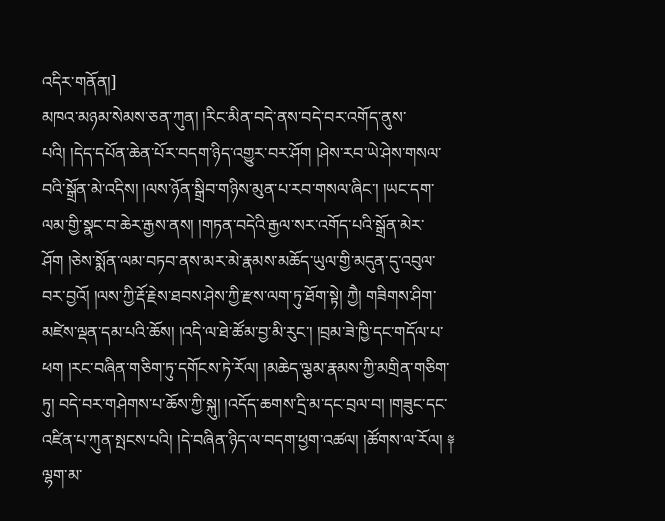འདིར་གནོན།]
མཁའ་མཉམ་སེམས་ཅན་ཀུན། །རིང་མིན་བདེ་ནས་བདེ་བར་འགོད་ནུས་པའི། །དེད་དཔོན་ཆེན་པོར་བདག་ཉིད་འགྱུར་བར་ཤོག །ཤེས་རབ་ཡེ་ཤེས་གསལ་བའི་སྒྲོན་མེ་འདིས། །ལས་ཉོན་སྒྲིབ་གཉིས་མུན་པ་རབ་གསལ་ཞིང་། །ཡང་དག་ལམ་གྱི་སྣང་བ་ཆེར་རྒྱས་ནས། །གཏན་བདེའི་རྒྱལ་སར་འགོད་པའི་སྒྲོན་མེར་ཤོག །ཅེས་སྨོན་ལམ་བཏབ་ནས་མར་མེ་རྣམས་མཆོད་ཡུལ་གྱི་མདུན་དུ་འབུལ་བར་བྱའོ། །ལས་ཀྱི་རྡོ་རྗེས་ཐབས་ཤེས་ཀྱི་རྫས་ལག་ཏུ་ཐོག་སྟེ། ཀྱཻ། གཟིགས་ཤིག་མཛེས་ལྡན་དམ་པའི་ཆོས། །འདི་ལ་ཐེ་ཚོམ་བྱ་མི་རུང་། །བྲམ་ཟེ་ཁྱི་དང་གདོལ་པ་ཕག །རང་བཞིན་གཅིག་ཏུ་དགོངས་ཏེ་རོལ། །མཆེད་ལྕམ་རྣམས་ཀྱི་མགྲིན་གཅིག་ཏུ། བདེ་བར་གཤེགས་པ་ཆོས་ཀྱི་སྐུ། །འདོད་ཆགས་དྲི་མ་དང་བྲལ་བ། །གཟུང་དང་འཛིན་པ་ཀུན་སྤངས་པའི། །དེ་བཞིན་ཉིད་ལ་བདག་ཕྱག་འཚལ། །ཚོགས་ལ་རོལ། ༈ ལྷག་མ་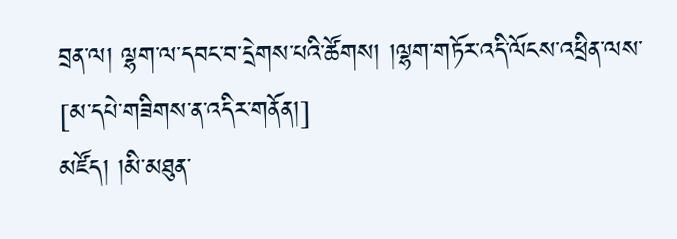བྲན་ལ། ལྷག་ལ་དབང་བ་དྲེགས་པའི་ཚོགས། །ལྷག་གཏོར་འདི་ལོངས་འཕྲིན་ལས་
[མ་དཔེ་གཟིགས་ན་འདིར་གནོན།]
མཛོད། །མི་མཐུན་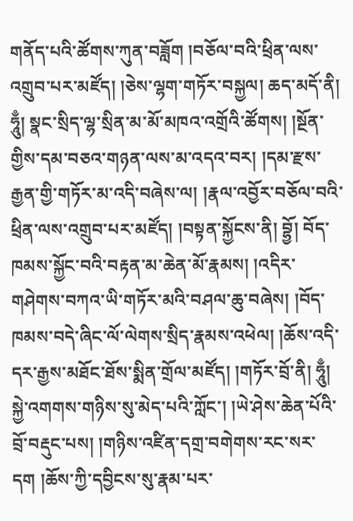གནོད་པའི་ཚོགས་ཀུན་བཟློག །བཅོལ་བའི་ཕྲིན་ལས་འགྲུབ་པར་མཛོད། །ཅེས་ལྷག་གཏོར་བསྐྱལ། ཆད་མདོ་ནི། ཧཱུྃ། སྣང་སྲིད་ལྷ་སྲིན་མ་མོ་མཁའ་འགྲོའི་ཚོགས། །སྔོན་གྱིས་དམ་བཅའ་གཉན་ལས་མ་འདའ་བར། །དམ་རྫས་རྒྱན་གྱི་གཏོར་མ་འདི་བཞེས་ལ། །རྣལ་འབྱོར་བཅོལ་བའི་ཕྲིན་ལས་འགྲུབ་པར་མཛོད། །བསྟན་སྐྱོངས་ནི། བྷྱོ། བོད་ཁམས་སྐྱོང་བའི་བརྟན་མ་ཆེན་མོ་རྣམས། །འདིར་གཤེགས་བཀའ་ཡི་གཏོར་མའི་བཤལ་ཆུ་བཞེས། །བོད་ཁམས་བདེ་ཞིང་ལོ་ལེགས་སྲིད་རྣམས་འཕེལ། །ཆོས་འདི་དར་རྒྱས་མཐོང་ཐོས་སྨིན་གྲོལ་མཛོད། །གཏོར་བྲོ་ནི། ཧཱུྃ། སྐྱེ་འགགས་གཉིས་སུ་མེད་པའི་ཀློང་། །ཡེ་ཤེས་ཆེན་པོའི་བྲོ་བརྡུང་པས། །གཉིས་འཛིན་དགྲ་བགེགས་རང་སར་དག །ཆོས་ཀྱི་དབྱིངས་སུ་རྣམ་པར་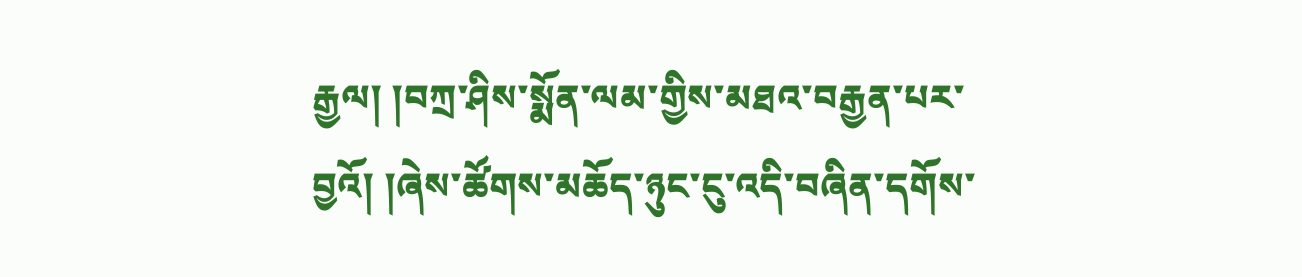རྒྱལ། །བཀྲ་ཤིས་སྨོན་ལམ་གྱིས་མཐའ་བརྒྱན་པར་བྱའོ། །ཞེས་ཚོགས་མཆོད་ཉུང་ངུ་འདི་བཞིན་དགོས་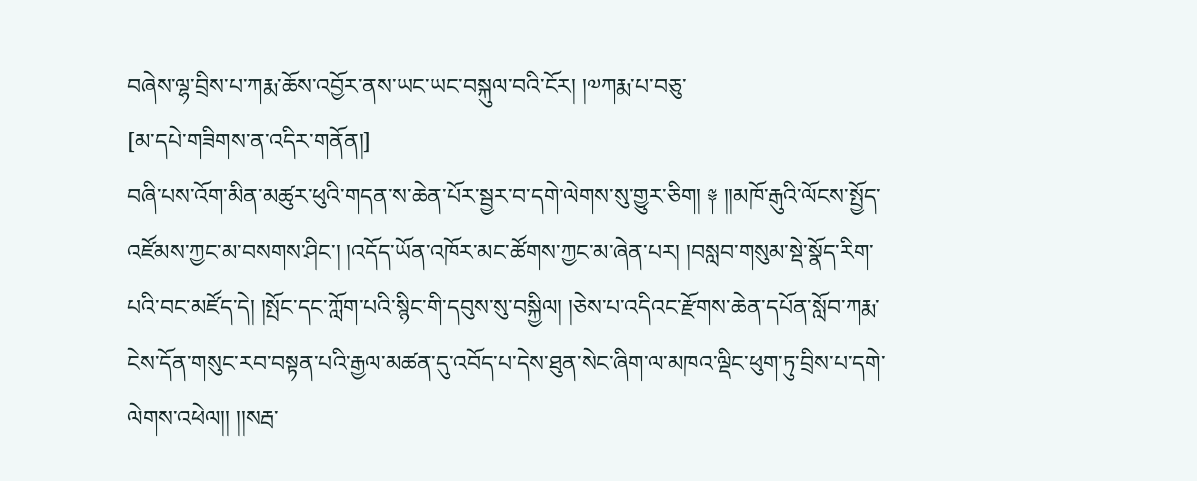བཞེས་ལྷ་བྲིས་པ་ཀརྨ་ཆོས་འབྱོར་ནས་ཡང་ཡང་བསྐུལ་བའི་ངོར། །༧ཀརྨ་པ་བཅུ་
[མ་དཔེ་གཟིགས་ན་འདིར་གནོན།]
བཞི་པས་འོག་མིན་མཚུར་ཕུའི་གདན་ས་ཆེན་པོར་སྦྱར་བ་དགེ་ལེགས་སུ་གྱུར་ཅིག། ༈ །།མཁོ་རྒུའི་ལོངས་སྤྱོད་འཛོམས་ཀྱང་མ་བསགས་ཤིང་། །འདོད་ཡོན་འཁོར་མང་ཚོགས་ཀྱང་མ་ཞེན་པར། །བསླབ་གསུམ་སྡེ་སྣོད་རིག་པའི་བང་མཛོད་དེ། །སྤོང་དང་ཀློག་པའི་སྙིང་གི་དབུས་སུ་བསྐྱིལ། །ཅེས་པ་འདིའང་རྫོགས་ཆེན་དཔོན་སློབ་ཀརྨ་ངེས་དོན་གསུང་རབ་བསྟན་པའི་རྒྱལ་མཚན་དུ་འབོད་པ་དེས་ཐུན་སེང་ཞིག་ལ་མཁའ་ལྡིང་ཕུག་ཏུ་བྲིས་པ་དགེ་ལེགས་འཕེལ།། །།སརྦ་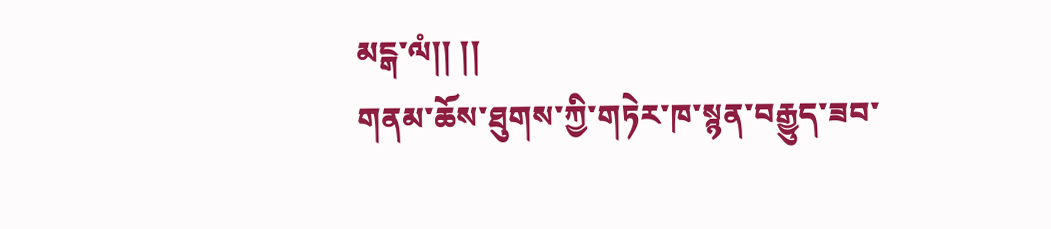མངྒ་ལཾ།། །།
གནམ་ཆོས་ཐུགས་ཀྱི་གཏེར་ཁ་སྙན་བརྒྱུད་ཟབ་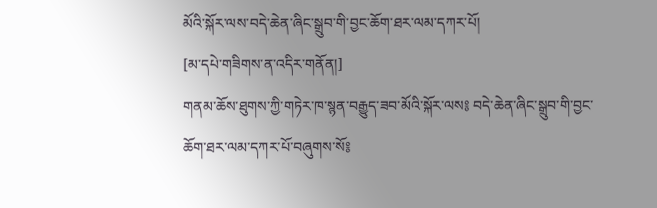མོའི་སྐོར་ལས་བདེ་ཆེན་ཞིང་སྒྲུབ་གི་བྱང་ཆོག་ཐར་ལམ་དཀར་པོ།
[མ་དཔེ་གཟིགས་ན་འདིར་གནོན།]
གནམ་ཆོས་ཐུགས་ཀྱི་གཏེར་ཁ་སྙན་བརྒྱུད་ཟབ་མོའི་སྐོར་ལས༔ བདེ་ཆེན་ཞིང་སྒྲུབ་གི་བྱང་ཆོག་ཐར་ལམ་དཀར་པོ་བཞུགས་སོ༔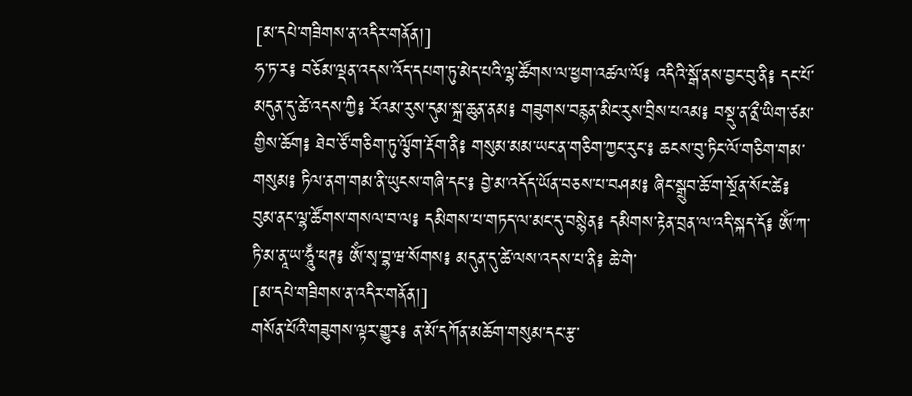[མ་དཔེ་གཟིགས་ན་འདིར་གནོན།]
ཧ་ཏ་ར༔ བཅོམ་ལྡན་འདས་འོད་དཔག་ཏུ་མེད་པའི་ལྷ་ཚོགས་ལ་ཕྱག་འཚལ་ལོ༔ འདིའི་སྒོ་ནས་བྱང་བུ་ནི༔ དང་པོ་མདུན་དུ་ཚེ་འདས་ཀྱི༔ རོའམ་རུས་དུམ་སྐྲ་ཆུན་ནམ༔ གཟུགས་བརྙན་མིང་རུས་བྲིས་པའམ༔ བསྡུ་ན་ནྲྀ་ཡིག་ཙམ་གྱིས་ཆོག༔ ཐེབ་ཙོ་གཅིག་ཏུ་ལྕོག་རྡོག་ནི༔ གསུམ་མམ་ཡང་ན་གཅིག་ཀྱང་རུང་༔ ཆངས་བུ་ཏིང་ལོ་གཅིག་གམ་གསུམ༔ ཏིལ་ནག་གམ་ནི་ཡུངས་གཞི་དང་༔ བྱེ་མ་འདོད་ཡོན་བཅས་པ་བཤམ༔ ཞིང་སྒྲུབ་ཆོ་ག་སྔོན་སོང་ཚེ༔ བུམ་ནང་ལྷ་ཚོགས་གསལ་བ་ལ༔ དམིགས་པ་གཏད་ལ་མང་དུ་བསྙེན༔ དམིགས་རྟེན་བྲན་ལ་འདི་སྐད་དོ༔ ཨོཾ་ཀ་ཏི་མ་ནཱ་ཡ་ཧཱུྃ་ཕཊ༔ ཨོཾ་སྭ་བྷ་ཝ་སོགས༔ མདུན་དུ་ཚེ་ལས་འདས་པ་ནི༔ ཆེ་གེ་
[མ་དཔེ་གཟིགས་ན་འདིར་གནོན།]
གསོན་པོའི་གཟུགས་ལྟར་གྱུར༔ ན་མོ་དཀོན་མཆོག་གསུམ་དང་རྩ་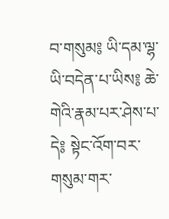བ་གསུམ༔ ཡི་དམ་ལྷ་ཡི་བདེན་པ་ཡིས༔ ཆེ་གེའི་རྣམ་པར་ཤེས་པ་དེ༔ སྟེང་འོག་བར་གསུམ་གར་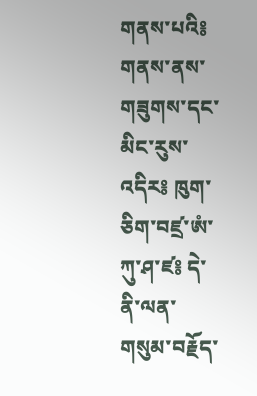གནས་པའི༔ གནས་ནས་གཟུགས་དང་མིང་རུས་འདིར༔ ཁུག་ཅིག་བཛྲ་ཨཾ་ཀུ་ཤ་ཛ༔ དེ་ནི་ལན་གསུམ་བརྗོད་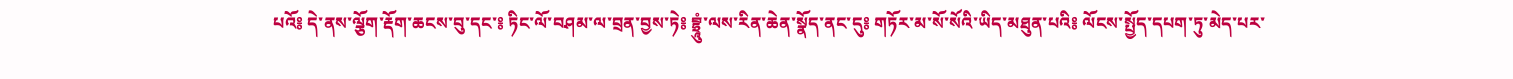པའོ༔ དེ་ནས་ལྕོག་རྡོག་ཆངས་བུ་དང་༔ ཏིང་ལོ་བཤམ་ལ་བྲན་བྱས་ཏེ༔ བྷྲཱུཾ་ལས་རིན་ཆེན་སྣོད་ནང་དུ༔ གཏོར་མ་སོ་སོའི་ཡིད་མཐུན་པའི༔ ལོངས་སྤྱོད་དཔག་ཏུ་མེད་པར་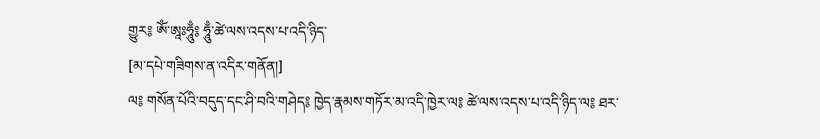གྱུར༔ ཨོཾ་ཨཱཿཧཱུྃ༔ ཧཱུྃ་ཚེ་ལས་འདས་པ་འདི་ཉིད་
[མ་དཔེ་གཟིགས་ན་འདིར་གནོན།]
ལ༔ གསོན་པོའི་བདུད་དང་ཤི་བའི་གཤེད༔ ཁྱེད་རྣམས་གཏོར་མ་འདི་ཁྱེར་ལ༔ ཚེ་ལས་འདས་པ་འདི་ཉིད་ལ༔ ཐར་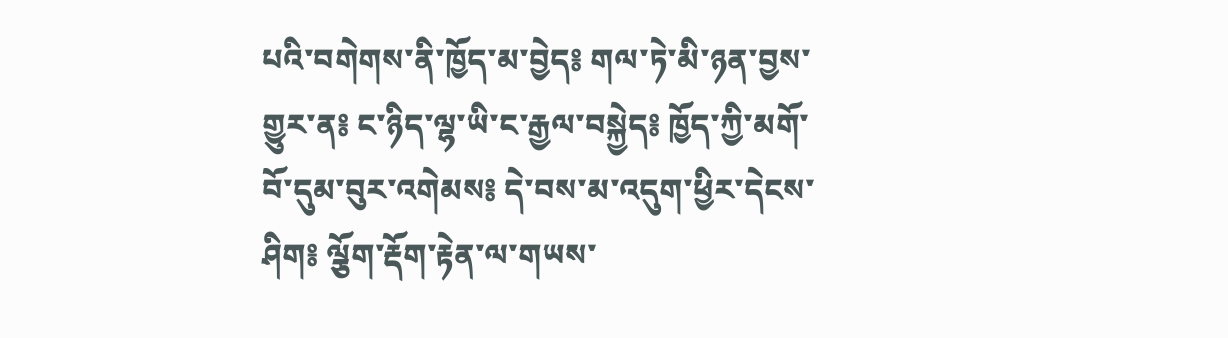པའི་བགེགས་ནི་ཁྱོད་མ་བྱེད༔ གལ་ཏེ་མི་ཉན་བྱས་གྱུར་ན༔ ང་ཉིད་ལྷ་ཡི་ང་རྒྱལ་བསྐྱེད༔ ཁྱོད་ཀྱི་མགོ་བོ་དུམ་བུར་འགེམས༔ དེ་བས་མ་འདུག་ཕྱིར་དེངས་ཤིག༔ ལྕོག་རྡོག་རྟེན་ལ་གཡས་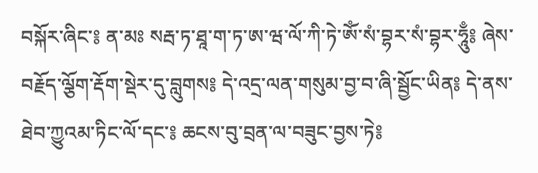བསྐོར་ཞིང་༔ ན་མཿ སརྦ་ཏ་ཐཱ་ག་ཏ་ཨ་ཝ་ལོ་ཀི་ཏེ་ཨོཾ་སཾ་བྷར་སཾ་བྷར་ཧཱུྃ༔ ཞེས་བརྗོད་ལྕོག་རྡོག་སྡེར་དུ་བླུགས༔ དེ་འདྲ་ལན་གསུམ་བྱ་བ་ཞི་སྦྱོང་ཡིན༔ དེ་ནས་ཐེབ་ཀྱུའམ་ཏིང་ལོ་དང་༔ ཆངས་བུ་བྲན་ལ་བཟུང་བྱས་ཏེ༔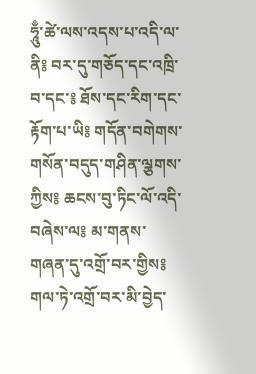ཧཱུྃ་ཚེ་ལས་འདས་པ་འདི་ལ་ནི༔ བར་དུ་གཅོད་དང་འཁྲི་བ་དང་༔ ཐོས་དང་རིག་དང་རྟོག་པ་ཡི༔ གདོན་བགེགས་གསོན་བདུད་གཤིན་ལྕགས་ཀྱིས༔ ཆངས་བུ་ཏིང་ལོ་འདི་བཞེས་ལ༔ མ་གནས་གཞན་དུ་འགྲོ་བར་གྱིས༔ གལ་ཏེ་འགྲོ་བར་མི་བྱེད་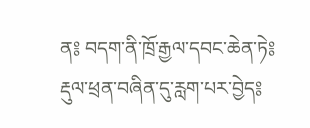ན༔ བདག་ནི་ཁྲོ་རྒྱལ་དབང་ཆེན་ཏེ༔ རྡུལ་ཕྲན་བཞིན་དུ་རླག་པར་བྱེད༔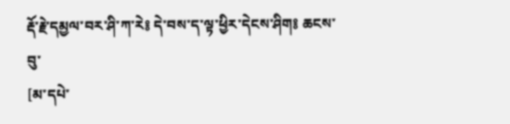རྡོ་རྗེ་དམྱལ་བར་ཤི་ཀ་རེ༔ དེ་བས་ད་ལྟ་ཕྱིར་དེངས་ཤིག༔ ཆངས་བུ་
[མ་དཔེ་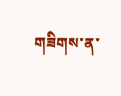གཟིགས་ན་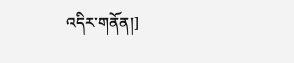འདིར་གནོན།]